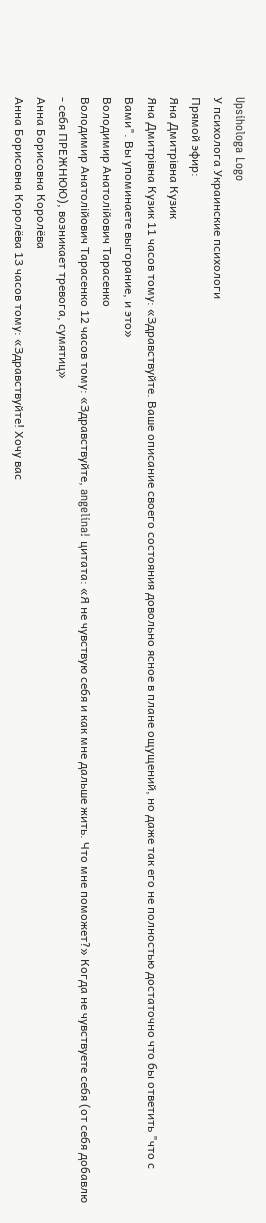Upsihologa Logo
У психолога Украинские психологи
Прямой эфир:
Яна Дмитрівна Кузик
Яна Дмитрівна Кузик 11 часов тому: «Здравствуйте. Ваше описание своего состояния довольно ясное в плане ощущений, но даже так его не полностью достаточно что бы ответить "что с Вами". Вы упоминаете выгорание, и это»
Володимир Анатолійович Тарасенко
Володимир Анатолійович Тарасенко 12 часов тому: «Здравствуйте, angelina! цитата: «Я не чувствую себя и как мне дальше жить. Что мне поможет?» Когда не чувствуете себя (от себя добавлю - себя ПРЕЖНЮЮ), возникает тревога, сумятиц»
Анна Борисовна Королёва
Анна Борисовна Королёва 13 часов тому: «Здравствуйте! Хочу вас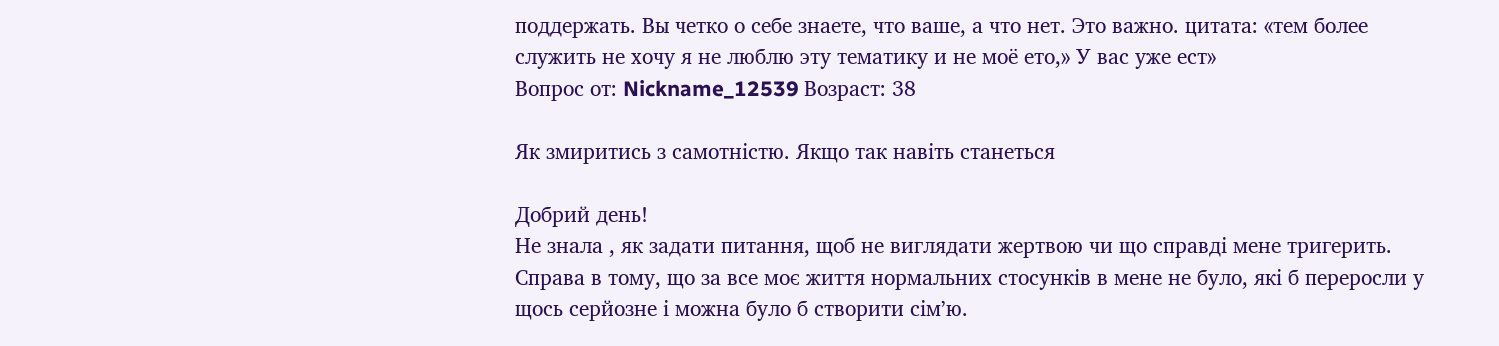поддержать. Вы четко о себе знаете, что ваше, а что нет. Это важно. цитата: «тем более служить не хочу я не люблю эту тематику и не моё ето,» У вас уже ест»
Вопрос от: Nickname_12539 Возраст: 38

Як змиритись з самотністю. Якщо так навіть станеться

Добрий день!
Не знала , як задати питання, щоб не виглядати жертвою чи що справді мене тригерить.
Справа в тому, що за все моє життя нормальних стосунків в мене не було, які б переросли у щось серйозне і можна було б створити сімʼю.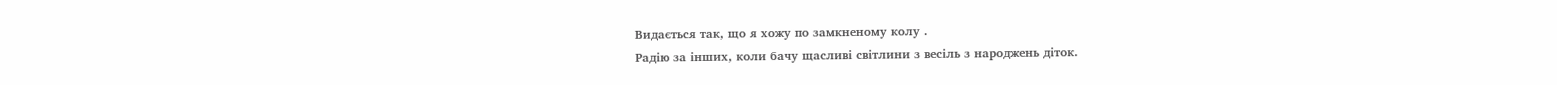Видається так, що я хожу по замкненому колу .
Радію за інших, коли бачу щасливі світлини з весіль з народжень діток.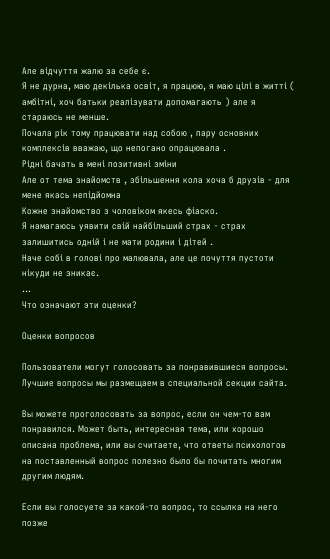Але відчуття жалю за себе є.
Я не дурна, маю декілька освіт, я працюю, я маю цілі в житті ( амбітні, хоч батьки реалізувати допомагають ) але я стараюсь не менше.
Почала рік тому працювати над собою , пару основних комплексів вважаю, що непогано опрацювала .
Рідні бачать в мені позитивні зміни
Але от тема знайомств , збільшення кола хоча б друзів - для мене якась непідйомна
Кожне знайомство з чоловіком якесь фіаско.
Я намагаюсь уявити свій найбільший страх - страх залишитись одній і не мати родини і дітей .
Наче собі в голові про малювала, але це почуття пустоти нікуди не зникає.
...
Что означают эти оценки?

Оценки вопросов

Пользователи могут голосовать за понравившиеся вопросы. Лучшие вопросы мы размещаем в специальной секции сайта.

Вы можете проголосовать за вопрос, если он чем-то вам понравился. Может быть, интересная тема, или хорошо описана проблема, или вы считаете, что ответы психологов на поставленный вопрос полезно было бы почитать многим другим людям.

Если вы голосуете за какой-то вопрос, то ссылка на него позже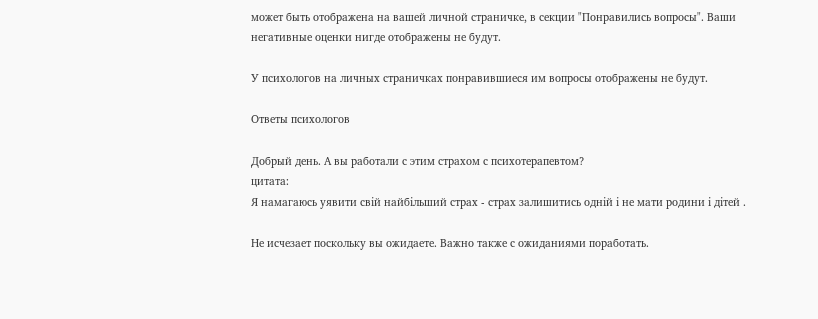может быть отображена на вашей личной страничке, в секции "Понравились вопросы". Ваши негативные оценки нигде отображены не будут.

У психологов на личных страничках понравившиеся им вопросы отображены не будут.

Ответы психологов

Добрый день. А вы работали с этим страхом с психотерапевтом?
цитата:
Я намагаюсь уявити свій найбільший страх - страх залишитись одній і не мати родини і дітей .

Не исчезает поскольку вы ожидаете. Важно также с ожиданиями поработать.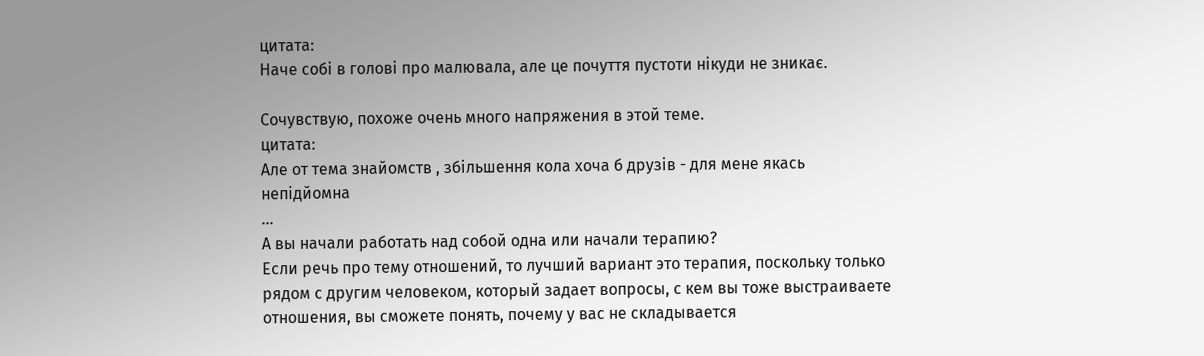цитата:
Наче собі в голові про малювала, але це почуття пустоти нікуди не зникає.

Сочувствую, похоже очень много напряжения в этой теме.
цитата:
Але от тема знайомств , збільшення кола хоча б друзів - для мене якась непідйомна
...
А вы начали работать над собой одна или начали терапию?
Если речь про тему отношений, то лучший вариант это терапия, поскольку только рядом с другим человеком, который задает вопросы, с кем вы тоже выстраиваете отношения, вы сможете понять, почему у вас не складывается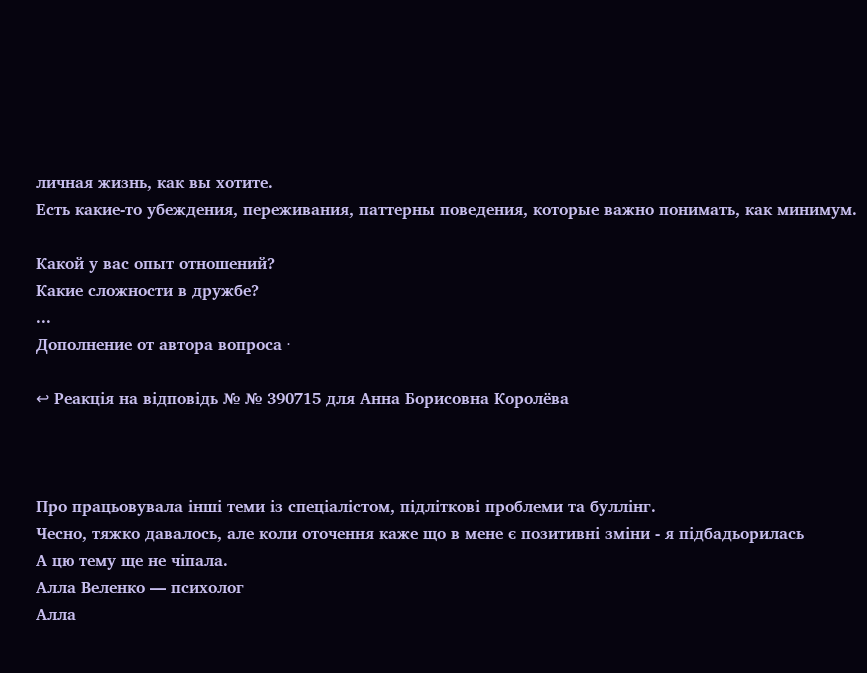личная жизнь, как вы хотите.
Есть какие-то убеждения, переживания, паттерны поведения, которые важно понимать, как минимум.

Какой у вас опыт отношений?
Какие сложности в дружбе?
...
Дополнение от автора вопроса ·

↩ Реакція на відповідь № № 390715 для Анна Борисовна Королёва



Про працьовувала інші теми із спеціалістом, підліткові проблеми та буллінг.
Чесно, тяжко давалось, але коли оточення каже що в мене є позитивні зміни - я підбадьорилась
А цю тему ще не чіпала.
Алла Веленко — психолог
Алла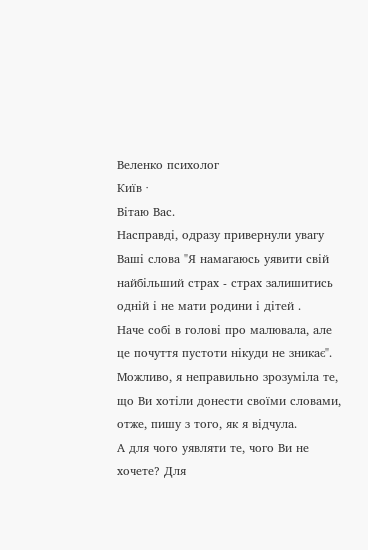Веленко психолог
Київ ·
Вітаю Вас.
Насправді, одразу привернули увагу Ваші слова "Я намагаюсь уявити свій найбільший страх - страх залишитись одній і не мати родини і дітей .
Наче собі в голові про малювала, але це почуття пустоти нікуди не зникає".
Можливо, я неправильно зрозуміла те, що Ви хотіли донести своїми словами, отже, пишу з того, як я відчула.
А для чого уявляти те, чого Ви не хочете? Для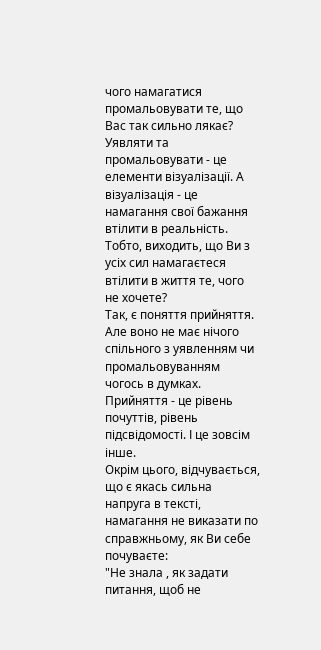чого намагатися промальовувати те, що Вас так сильно лякає?
Уявляти та промальовувати - це елементи візуалізації. А візуалізація - це намагання свої бажання втілити в реальність. Тобто, виходить, що Ви з усіх сил намагаєтеся втілити в життя те, чого не хочете?
Так, є поняття прийняття. Але воно не має нічого спільного з уявленням чи промальовуванням чогось в думках. Прийняття - це рівень почуттів, рівень підсвідомості. І це зовсім інше.
Окрім цього, відчувається, що є якась сильна напруга в тексті, намагання не виказати по справжньому, як Ви себе почуваєте:
"Не знала , як задати питання, щоб не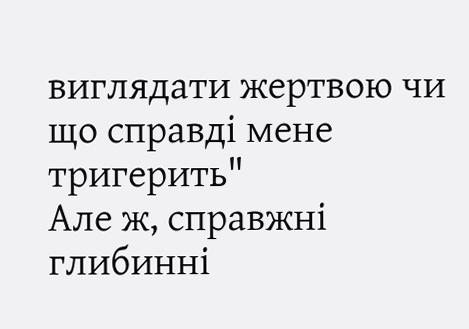виглядати жертвою чи що справді мене тригерить"
Але ж, справжні глибинні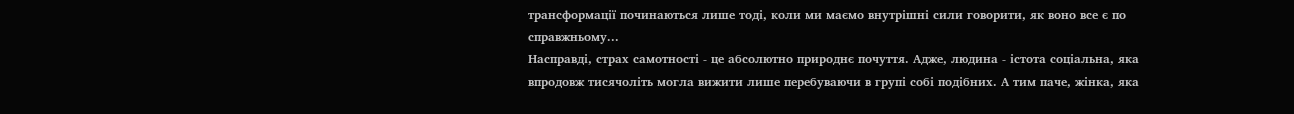трансформації починаються лише тоді, коли ми маємо внутрішні сили говорити, як воно все є по справжньому...
Насправді, страх самотності - це абсолютно природнє почуття. Адже, людина - істота соціальна, яка впродовж тисячоліть могла вижити лише перебуваючи в групі собі подібних. А тим паче, жінка, яка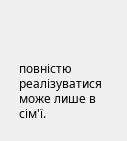повністю реалізуватися може лише в сім'ї.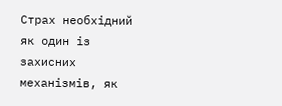Страх необхідний як один із захисних механізмів, як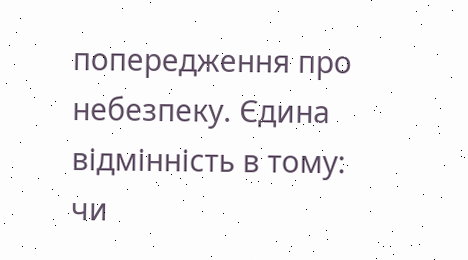попередження про небезпеку. Єдина відмінність в тому: чи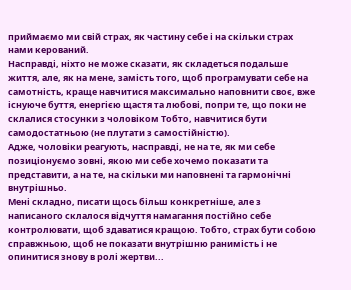приймаємо ми свій страх, як частину себе і на скільки страх нами керований.
Насправді, ніхто не може сказати, як складеться подальше життя, але, як на мене, замість того, щоб програмувати себе на самотність, краще навчитися максимально наповнити своє, вже існуюче буття, енергією щастя та любові, попри те, що поки не склалися стосунки з чоловіком Тобто, навчитися бути самодостатньою (не плутати з самостійністю).
Адже, чоловіки реагують, насправді, не на те, як ми себе позиціонуємо зовні, якою ми себе хочемо показати та представити, а на те, на скільки ми наповнені та гармонічні внутрішньо.
Мені складно, писати щось більш конкретніше, але з написаного склалося відчуття намагання постійно себе контролювати, щоб здаватися кращою. Тобто, страх бути собою справжньою, щоб не показати внутрішню ранимість і не опинитися знову в ролі жертви...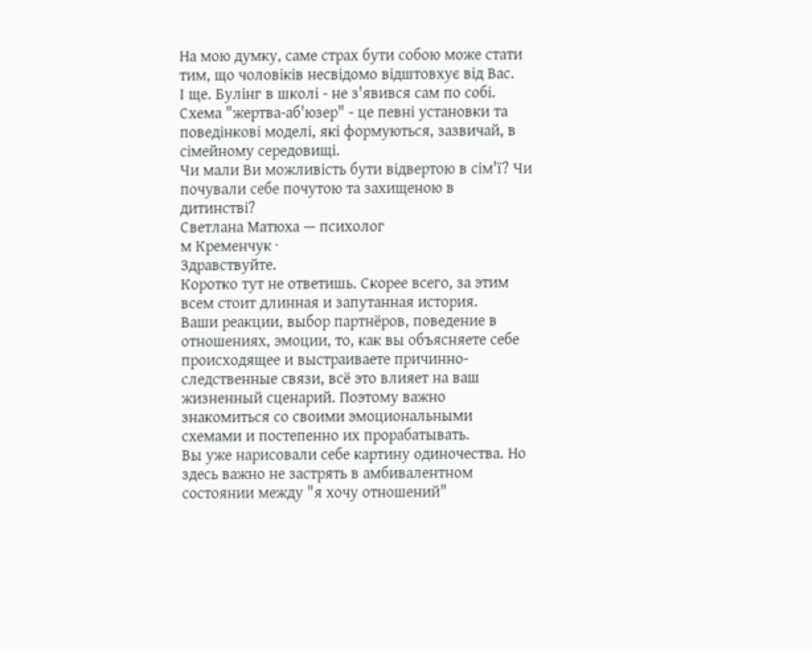На мою думку, саме страх бути собою може стати тим, що чоловіків несвідомо відштовхує від Вас.
І ще. Булінг в школі - не з'явився сам по собі. Схема "жертва-аб'юзер" - це певні установки та поведінкові моделі, які формуються, зазвичай, в сімейному середовищі.
Чи мали Ви можливість бути відвертою в сім'ї? Чи почували себе почутою та захищеною в дитинстві?
Светлана Матюха — психолог
м Кременчук ·
Здравствуйте.
Коротко тут не ответишь. Скорее всего, за этим всем стоит длинная и запутанная история.
Ваши реакции, выбор партнёров, поведение в отношениях, эмоции, то, как вы объясняете себе происходящее и выстраиваете причинно-следственные связи, всё это влияет на ваш жизненный сценарий. Поэтому важно знакомиться со своими эмоциональными схемами и постепенно их прорабатывать.
Вы уже нарисовали себе картину одиночества. Но здесь важно не застрять в амбивалентном состоянии между "я хочу отношений"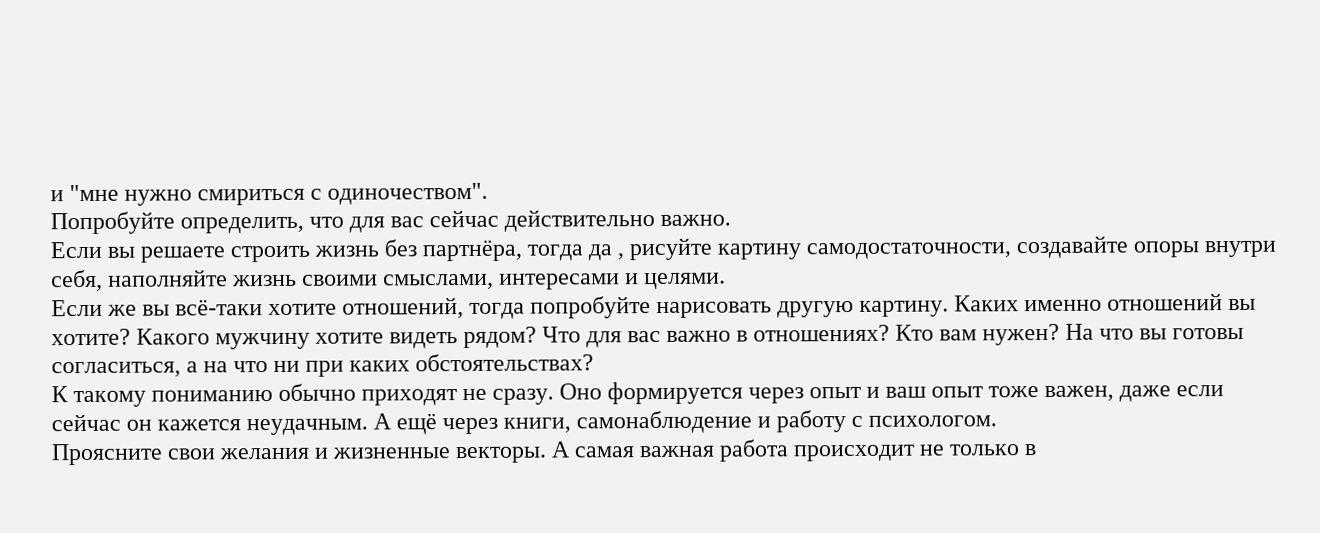и "мне нужно смириться с одиночеством".
Попробуйте определить, что для вас сейчас действительно важно.
Если вы решаете строить жизнь без партнёра, тогда да , рисуйте картину самодостаточности, создавайте опоры внутри себя, наполняйте жизнь своими смыслами, интересами и целями.
Если же вы всё-таки хотите отношений, тогда попробуйте нарисовать другую картину. Каких именно отношений вы хотите? Какого мужчину хотите видеть рядом? Что для вас важно в отношениях? Кто вам нужен? На что вы готовы согласиться, а на что ни при каких обстоятельствах?
К такому пониманию обычно приходят не сразу. Оно формируется через опыт и ваш опыт тоже важен, даже если сейчас он кажется неудачным. А ещё через книги, самонаблюдение и работу с психологом.
Проясните свои желания и жизненные векторы. А самая важная работа происходит не только в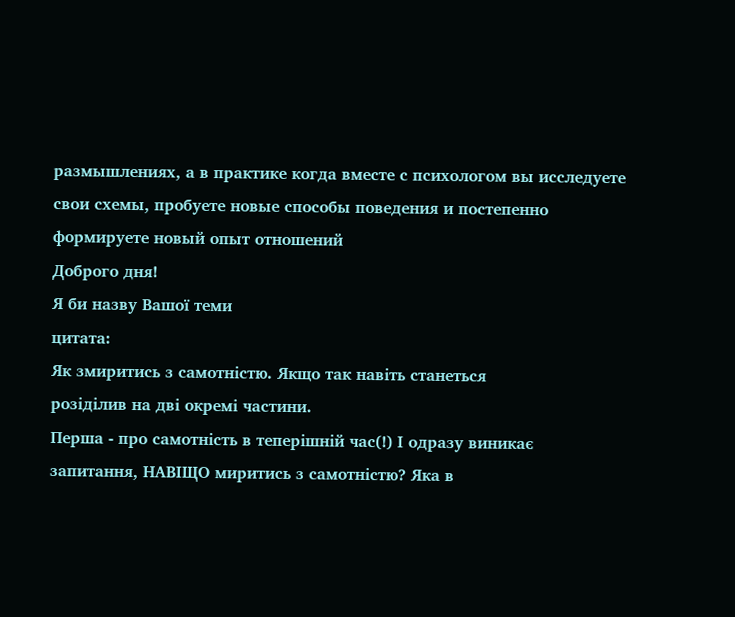размышлениях, а в практике когда вместе с психологом вы исследуете свои схемы, пробуете новые способы поведения и постепенно формируете новый опыт отношений
Доброго дня!
Я би назву Вашої теми
цитата:
Як змиритись з самотністю. Якщо так навіть станеться
розіділив на дві окремі частини.
Перша - про самотність в теперішній час(!) І одразу виникає запитання, НАВІЩО миритись з самотністю? Яка в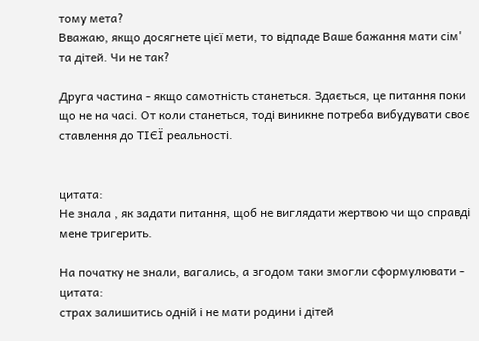тому мета?
Вважаю, якщо досягнете цієї мети, то відпаде Ваше бажання мати сім' та дітей. Чи не так?

Друга частина - якщо самотність станеться. Здається, це питання поки що не на часі. От коли станеться, тоді виникне потреба вибудувати своє ставлення до ТІЄЇ реальності.


цитата:
Не знала , як задати питання, щоб не виглядати жертвою чи що справді мене тригерить.

На початку не знали, вагались, а згодом таки змогли сформулювати -
цитата:
страх залишитись одній і не мати родини і дітей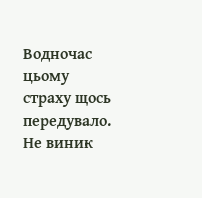Водночас цьому страху щось передувало. Не виник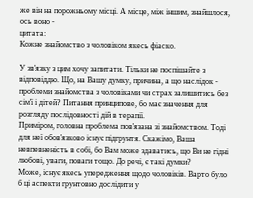же він на порожньому місці. А місце, між іншим, знайшлося, ось воно -
цитата:
Кожне знайомство з чоловіком якесь фіаско.

У зв'язку з цим хочу запитати. Тільки не поспішайте з відповіддю. Що, на Вашу думку, причина, а що наслідок - проблеми знайомства з чоловіками чи страх залишитись без сім'ї і дітей? Питання принципове, бо має значення для розгляду послідовності дій в терапії.
Приміром, головна проблема пов'язана зі знайомством. Тоді для неї обов'язково існує підгрунтя. Скажімо, Ваша невпевненість в собі, бо Вам може здаватись, що Ви не гідні любові, уваги, поваги тощо. До речі, є такі думки?
Може, існує якесь упередження щодо чоловіків. Варто було б ці аспекти грунтовно дослідити у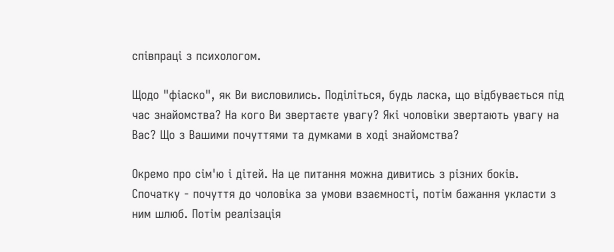співпраці з психологом.

Щодо "фіаско", як Ви висловились. Поділіться, будь ласка, що відбувається під час знайомства? На кого Ви звертаєте увагу? Які чоловіки звертають увагу на Вас? Що з Вашими почуттями та думками в ході знайомства?

Окремо про сім'ю і дітей. На це питання можна дивитись з різних боків. Спочатку - почуття до чоловіка за умови взаємності, потім бажання укласти з ним шлюб. Потім реалізація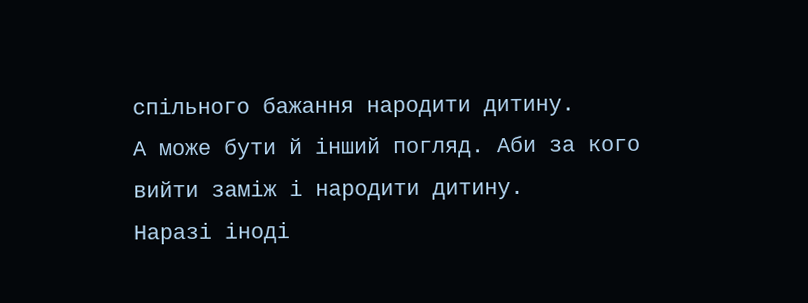спільного бажання народити дитину.
А може бути й інший погляд. Аби за кого вийти заміж і народити дитину.
Наразі іноді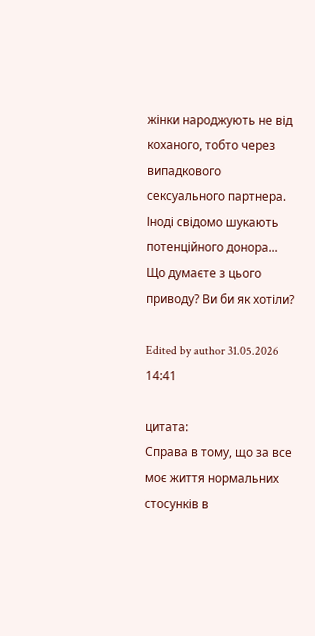жінки народжують не від коханого, тобто через випадкового сексуального партнера. Іноді свідомо шукають потенційного донора...
Що думаєте з цього приводу? Ви би як хотіли?

Edited by author 31.05.2026 14:41

цитата:
Справа в тому, що за все моє життя нормальних стосунків в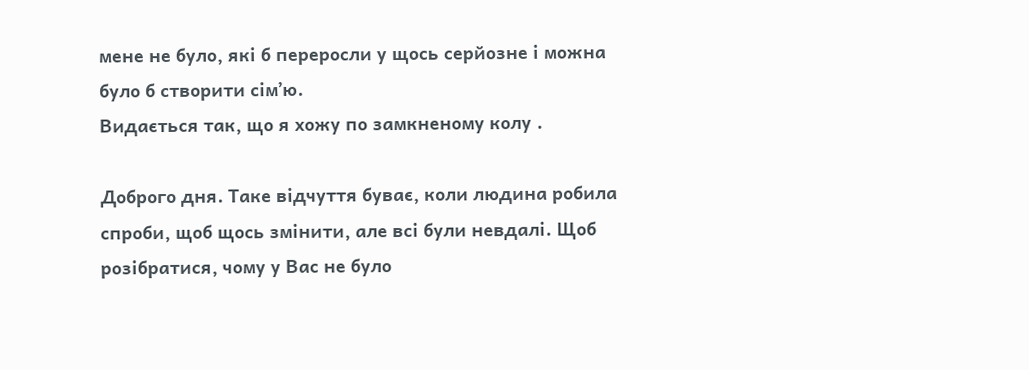мене не було, які б переросли у щось серйозне і можна було б створити сімʼю.
Видається так, що я хожу по замкненому колу .

Доброго дня. Таке відчуття буває, коли людина робила спроби, щоб щось змінити, але всі були невдалі. Щоб розібратися, чому у Вас не було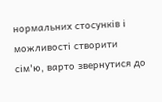нормальних стосунків і можливості створити сім'ю, варто звернутися до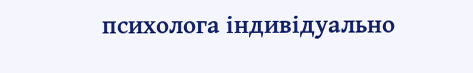психолога індивідуально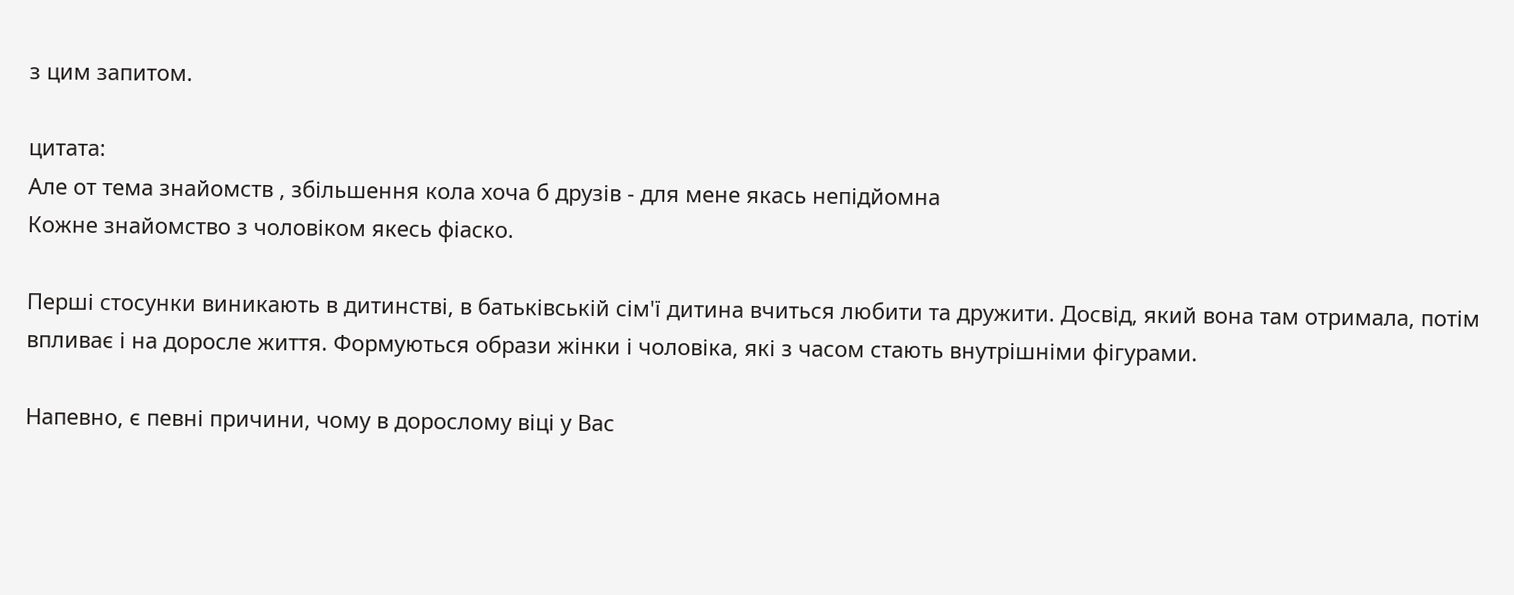з цим запитом.

цитата:
Але от тема знайомств , збільшення кола хоча б друзів - для мене якась непідйомна
Кожне знайомство з чоловіком якесь фіаско.

Перші стосунки виникають в дитинстві, в батьківській сім'ї дитина вчиться любити та дружити. Досвід, який вона там отримала, потім впливає і на доросле життя. Формуються образи жінки і чоловіка, які з часом стають внутрішніми фігурами.

Напевно, є певні причини, чому в дорослому віці у Вас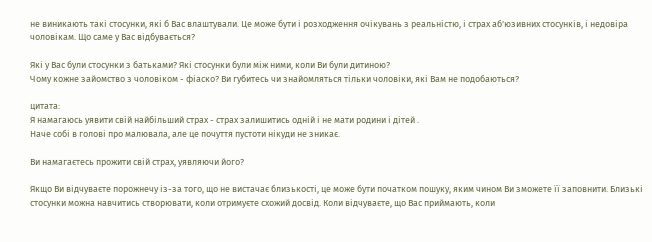не виникають такі стосунки, які б Вас влаштували. Це може бути і розходження очікувань з реальністю, і страх аб'юзивних стосунків, і недовіра чоловікам. Що саме у Вас відбувається?

Які у Вас були стосунки з батьками? Які стосунки були між ними, коли Ви були дитиною?
Чому кожне зайомство з чоловіком - фіаско? Ви губитесь чи знайомляться тільки чоловіки, які Вам не подобаються?

цитата:
Я намагаюсь уявити свій найбільший страх - страх залишитись одній і не мати родини і дітей .
Наче собі в голові про малювала, але це почуття пустоти нікуди не зникає.

Ви намагаєтесь прожити свій страх, уявляючи його?

Якщо Ви відчуваєте порожнечу із-за того, що не вистачає близькості, це може бути початком пошуку, яким чином Ви зможете її заповнити. Близькі стосунки можна навчитись створювати, коли отримуєте схожий досвід. Коли відчуваєте, що Вас приймають, коли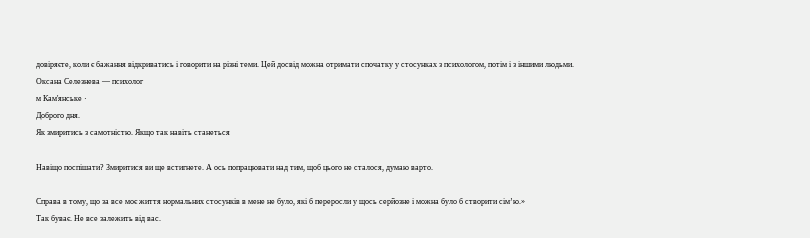довіряєте, коли є бажання відкриватись і говорити на різні теми. Цей досвід можна отримати спочатку у стосунках з психологом, потім і з іншими людьми.
Оксана Селезнева — психолог
м Кам'янське ·
Доброго дня.
Як змиритись з самотністю. Якщо так навіть станеться

Навіщо поспішати? Змиритися ви ще встигнете. А ось попрацювати над тим, щоб цього не сталося, думаю варто.

Справа в тому, що за все моє життя нормальних стосунків в мене не було, які б переросли у щось серйозне і можна було б створити сімʼю.»
Так буває. Не все залежить від вас.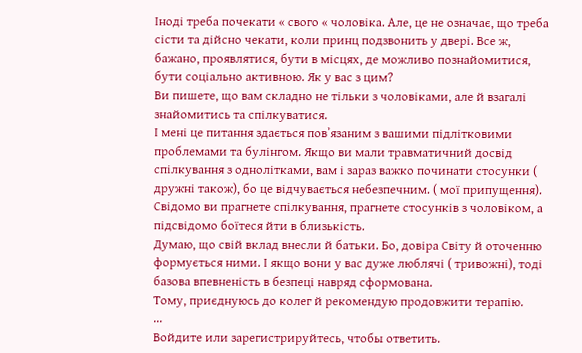Іноді треба почекати « свого « чоловіка. Але, це не означає, що треба сісти та дійсно чекати, коли принц подзвонить у двері. Все ж, бажано, проявлятися, бути в місцях, де можливо познайомитися, бути соціально активною. Як у вас з цим?
Ви пишете, що вам складно не тільки з чоловіками, але й взагалі знайомитись та спілкуватися.
І мені це питання здається повʼязаним з вашими підлітковими проблемами та булінгом. Якщо ви мали травматичний досвід спілкування з однолітками, вам і зараз важко починати стосунки ( дружні також), бо це відчувається небезпечним. ( мої припущення).
Свідомо ви прагнете спілкування, прагнете стосунків з чоловіком, а підсвідомо боїтеся йти в близькість.
Думаю, що свій вклад внесли й батьки. Бо, довіра Світу й оточенню формується ними. І якщо вони у вас дуже люблячі ( тривожні), тоді базова впевненість в безпеці навряд сформована.
Тому, приєднуюсь до колег й рекомендую продовжити терапію.
...
Войдите или зарегистрируйтесь, чтобы ответить.